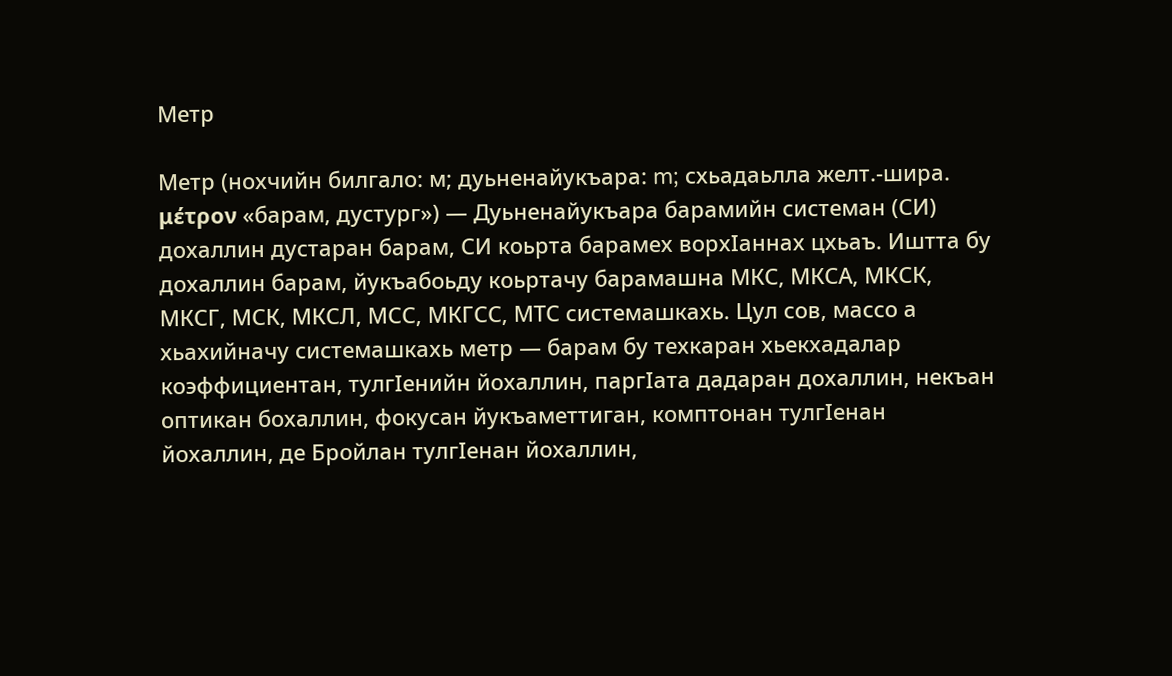Метр

Метр (нохчийн билгало: м; дуьненайукъара: m; схьадаьлла желт.-шира. μέτρον «барам, дустург») — Дуьненайукъара барамийн системан (СИ) дохаллин дустаран барам, СИ коьрта барамех ворхӀаннах цхьаъ. Иштта бу дохаллин барам, йукъабоьду коьртачу барамашна МКС, МКСА, МКСК, МКСГ, МСК, МКСЛ, МСС, МКГСС, МТС системашкахь. Цул сов, массо а хьахийначу системашкахь метр — барам бу техкаран хьекхадалар коэффициентан, тулгӀенийн йохаллин, паргӀата дадаран дохаллин, некъан оптикан бохаллин, фокусан йукъаметтиган, комптонан тулгӀенан йохаллин, де Бройлан тулгӀенан йохаллин,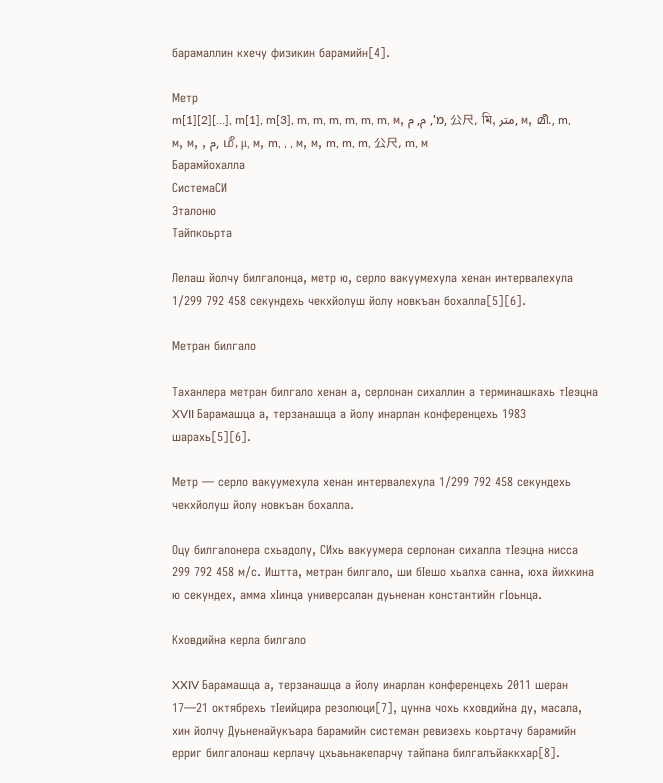барамаллин кхечу физикин барамийн[4].

Метр
m[1][2][…], m[1], m[3], m, m, m, m, m, m, м, מ', م, م, 公尺, মি, متر, м, മീ., m, м, м, , م, மீ, μ, м, m, , , м, м, m, m, m, 公尺, m, м
Барамйохалла
СистемаСИ
Эталоню
Тайпкоьрта

Лелаш йолчу билгалонца, метр ю, серло вакуумехула хенан интервалехула 1/299 792 458 секундехь чекхйолуш йолу новкъан бохалла[5][6].

Метран билгало

Таханлера метран билгало хенан а, серлонан сихаллин а терминашкахь тӀеэцна XVII Барамашца а, терзанашца а йолу инарлан конференцехь 1983 шарахь[5][6].

Метр — серло вакуумехула хенан интервалехула 1/299 792 458 секундехь чекхйолуш йолу новкъан бохалла.

Оцу билгалонера схьадолу, СИхь вакуумера серлонан сихалла тӀеэцна нисса 299 792 458 м/с. Иштта, метран билгало, ши бӀешо хьалха санна, юха йихкина ю секундех, амма хӀинца универсалан дуьненан константийн гӀоьнца.

Кховдийна керла билгало

XXIV Барамашца а, терзанашца а йолу инарлан конференцехь 2011 шеран 17—21 октябрехь тӀеийцира резолюци[7], цунна чохь кховдийна ду, масала, хин йолчу Дуьненайукъара барамийн системан ревизехь коьртачу барамийн ерриг билгалонаш керлачу цхьаьнакепарчу тайпана билгалъйаккхар[8].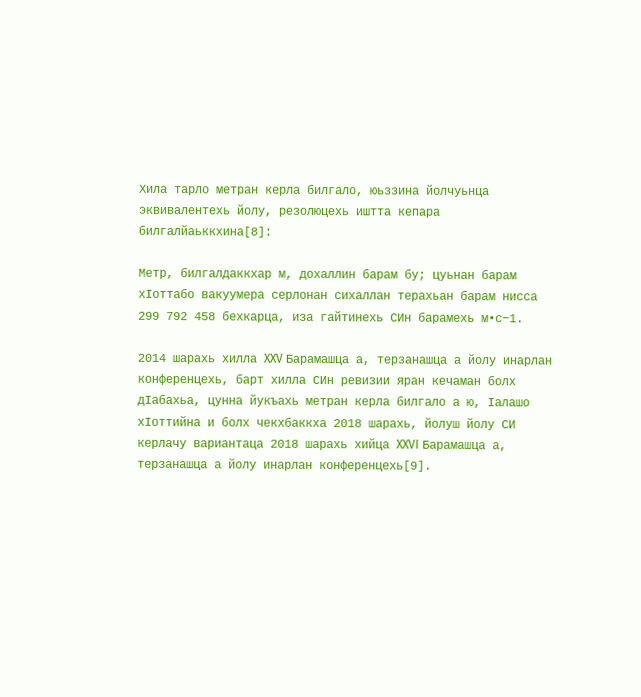Хила тарло метран керла билгало, юьззина йолчуьнца эквивалентехь йолу, резолюцехь иштта кепара билгалйаьккхина[8]:

Метр, билгалдаккхар м, дохаллин барам бу; цуьнан барам хӀоттабо вакуумера серлонан сихаллан терахьан барам нисса 299 792 458 бехкарца, иза гайтинехь СИн барамехь м•с−1.

2014 шарахь хилла XXV Барамашца а, терзанашца а йолу инарлан конференцехь, барт хилла СИн ревизии яран кечаман болх дӀабахьа, цунна йукъахь метран керла билгало а ю, Ӏалашо хӀоттийна и болх чекхбаккха 2018 шарахь, йолуш йолу СИ керлачу вариантаца 2018 шарахь хийца XXVI Барамашца а, терзанашца а йолу инарлан конференцехь[9].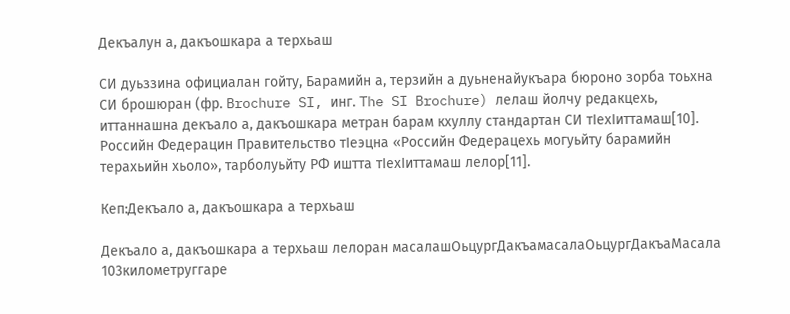Декъалун а, дакъошкара а терхьаш

СИ дуьззина официалан гойту, Барамийн а, терзийн а дуьненайукъара бюроно зорба тоьхна СИ брошюран (фр. Brochure SI, инг. The SI Brochure) лелаш йолчу редакцехь, иттаннашна декъало а, дакъошкара метран барам кхуллу стандартан СИ тӀехӀиттамаш[10]. Российн Федерацин Правительство тӀеэцна «Российн Федерацехь могуьйту барамийн терахьийн хьоло», тарболуьйту РФ иштта тӀехӀиттамаш лелор[11].

Кеп:Декъало а, дакъошкара а терхьаш

Декъало а, дакъошкара а терхьаш лелоран масалашОьцургДакъамасалаОьцургДакъаМасала
103километруггаре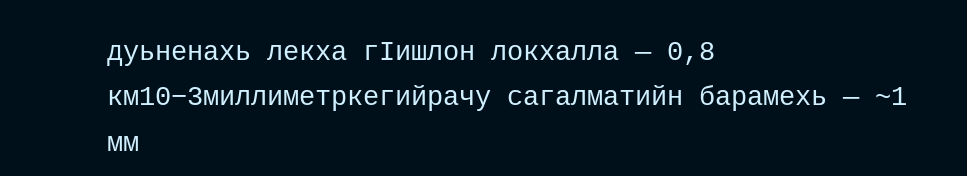дуьненахь лекха гӀишлон локхалла — 0,8 км10−3миллиметркегийрачу сагалматийн барамехь — ~1 мм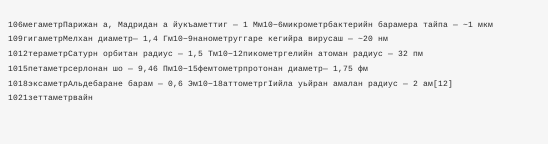106мегаметрПарижан а, Мадридан а йукъаметтиг — 1 Мм10−6микрометрбактерийн барамера тайпа — ~1 мкм
109гигаметрМелхан диаметр— 1,4 Гм10−9нанометруггаре кегийра вирусаш — ~20 нм
1012тераметрСатурн орбитан радиус — 1,5 Тм10−12пикометргелийн атоман радиус — 32 пм
1015петаметрсерлонан шо — 9,46 Пм10−15фемтометрпротонан диаметр— 1,75 фм
1018эксаметрАльдебаране барам — 0,6 Эм10−18аттометргӀийла уьйран амалан радиус — 2 ам[12]
1021зеттаметрвайн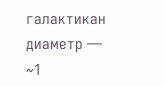галактикан диаметр — ~1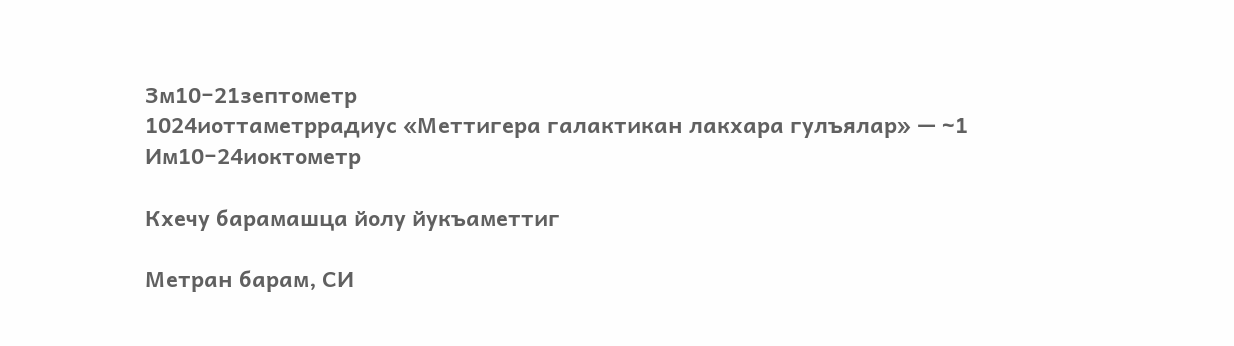Зм10−21зептометр
1024иоттаметррадиус «Меттигера галактикан лакхара гулъялар» — ~1 Им10−24иоктометр

Кхечу барамашца йолу йукъаметтиг

Метран барам, СИ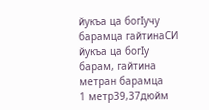йукъа ца богӀучу барамца гайтинаСИ йукъа ца богӀу барам, гайтина метран барамца
1 метр39,37дюйм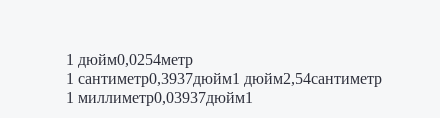1 дюйм0,0254метр
1 сантиметр0,3937дюйм1 дюйм2,54сантиметр
1 миллиметр0,03937дюйм1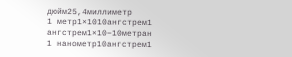дюйм25,4миллиметр
1 метр1×1010ангстрем1 ангстрем1×10−10метран
1 нанометр10ангстрем1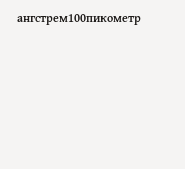ангстрем100пикометр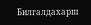Билгалдахарш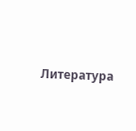Литература